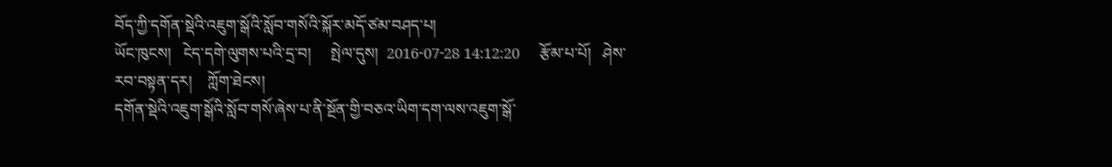བོད་ཀྱི་དགོན་སྡེའི་འཇུག་སྒོའི་སློབ་གསོའི་སྐོར་མདོ་ཙམ་བཤད་པ།
ཡོང་ཁུངས།   ངེད་དགེ་ལུགས་པའི་དྲ་བ།     སྤེལ་དུས།  2016-07-28 14:12:20     རྩོམ་པ་པོ།   ཤེས་རབ་བསྟན་དར།    ཀློག་ཐེངས།
དགོན་སྡེའི་འཇུག་སྒོའི་སློབ་གསོ་ཞེས་པ་ནི་སྔོན་གྱི་བཅའ་ཡིག་དག་ལས་འཇུག་སྒོ་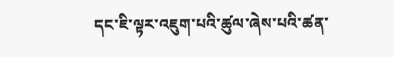དང་ཇི་ལྟར་འཇུག་པའི་ཚུལ་ཞེས་པའི་ཚན་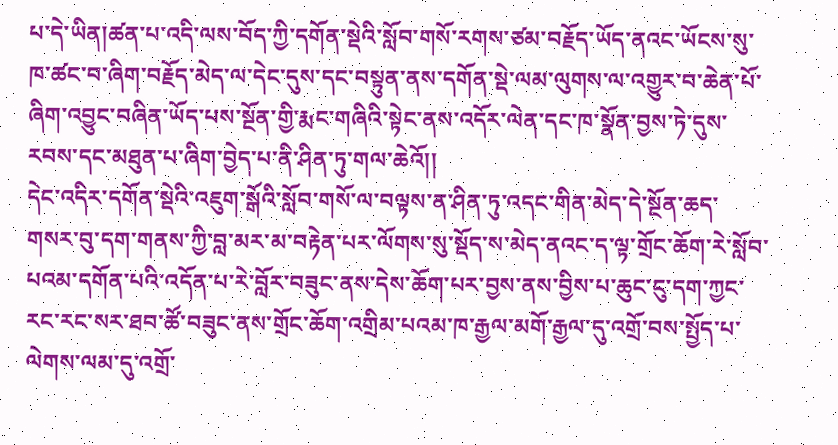པ་དེ་ཡིན།ཚན་པ་འདི་ལས་བོད་ཀྱི་དགོན་སྡེའི་སློབ་གསོ་རགས་ཙམ་བརྗོད་ཡོད་ནའང་ཡོངས་སུ་ཁ་ཚང་བ་ཞིག་བརྗོད་མེད་ལ་དེང་དུས་དང་བསྟུན་ནས་དགོན་སྡེ་ལམ་ལུགས་ལ་འགྱུར་བ་ཆེན་པོ་ཞིག་འབྱུང་བཞིན་ཡོད་པས་སྔོན་གྱི་རྨང་གཞིའི་སྟེང་ནས་འདོར་ལེན་དང་ཁ་སྣོན་བྱས་ཏེ་དུས་རབས་དང་མཐུན་པ་ཞིག་བྱེད་པ་ནི་ཤིན་ཏུ་གལ་ཆེའོ།།
དེང་འདིར་དགོན་སྡེའི་འཇུག་སྒོའི་སློབ་གསོ་ལ་བལྟས་ན་ཤིན་ཏུ་འདང་གིན་མེད་དེ་སྔོན་ཆད་གསར་བུ་དག་གནས་ཀྱི་བླ་མར་མ་བརྟེན་པར་ལོགས་སུ་སྡོད་ས་མེད་ནའང་ད་ལྟ་གྲོང་ཆོག་རེ་སློབ་པའམ་དགོན་པའི་འདོན་པ་རེ་བློར་བཟུང་ནས་དེས་ཆོག་པར་བྱས་ནས་བྱིས་པ་ཆུང་ངུ་དག་ཀྱང་རང་རང་སར་ཐབ་ཚོ་བཟུང་ནས་གྲོང་ཆོག་འགྲིམ་པའམ་ཁ་རྒྱལ་མགོ་རྒྱལ་དུ་འགྲོ་བས་སྤྱོད་པ་ལེགས་ལམ་དུ་འགྲོ་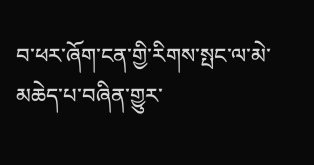བ་ཕར་ཞོག་ངན་གྱི་རིགས་སྤང་ལ་མེ་མཆེད་པ་བཞིན་གྱུར་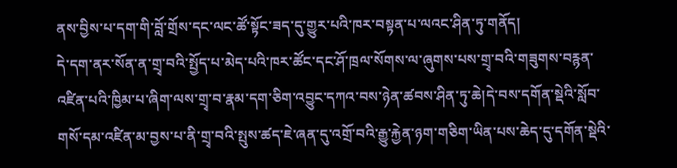ནས་བྱིས་པ་དག་གི་བློ་གྲོས་དང་ལང་ཚོ་སྟོང་ཟད་དུ་གྱུར་པའི་ཁར་བསྟན་པ་ལའང་ཤིན་ཏུ་གནོད།
དེ་དག་ནར་སོན་ན་གྲྭ་བའི་སྤྱོད་པ་མེད་པའི་ཁར་ཚོང་དང་ཤོ་ཁྲལ་སོགས་ལ་ཞུགས་པས་གྲྭ་བའི་གཟུགས་བརྙན་འཛིན་པའི་ཁྱིམ་པ་ཞིག་ལས་གྲྭ་བ་རྣམ་དག་ཅིག་འབྱུང་དཀའ་བས་ཉེན་ཚབས་ཤིན་ཏུ་ཆེ།དེ་བས་དགོན་སྡེའི་སློབ་གསོ་དམ་འཛིན་མ་བྱས་པ་ནི་གྲྭ་བའི་སྤུས་ཚད་ཇེ་ཞན་དུ་འགྲོ་བའི་རྒྱུ་རྐྱེན་ཉག་གཅིག་ཡིན་པས་ཆེད་དུ་དགོན་སྡེའི་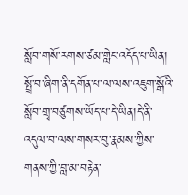སློབ་གསོ་རགས་ཙམ་གླེང་འདོད་པ་ཡིན།
སྤྲོ་བ་ཞིག་ནི་དགོན་པ་ལ་ལས་འཇུག་སྒོའི་སློབ་གྲྭ་བཙུགས་ཡོད་པ་དེ་ཡིན།དེ་ནི་འདུལ་བ་ལས་གསར་བུ་རྣམས་ཀྱིས་གནས་ཀྱི་བླ་མ་བརྟེན་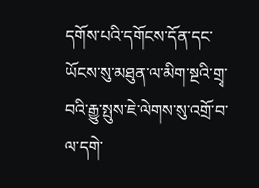དགོས་པའི་དགོངས་དོན་དང་ཡོངས་སུ་མཐུན་ལ་མིག་སྔའི་གྲྭ་བའི་རྒྱུ་སྤུས་ཇེ་ལེགས་སུ་འགྲོ་བ་ལ་དགེ་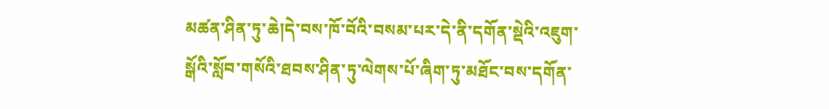མཚན་ཤིན་ཏུ་ཆེ།དེ་བས་ཁོ་བོའི་བསམ་པར་དེ་ནི་དགོན་སྡེའི་འཇུག་སྒོའི་སློབ་གསོའི་ཐབས་ཤིན་ཏུ་ལེགས་པོ་ཞིག་ཏུ་མཐོང་བས་དགོན་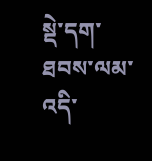སྡེ་དག་ཐབས་ལམ་འདི་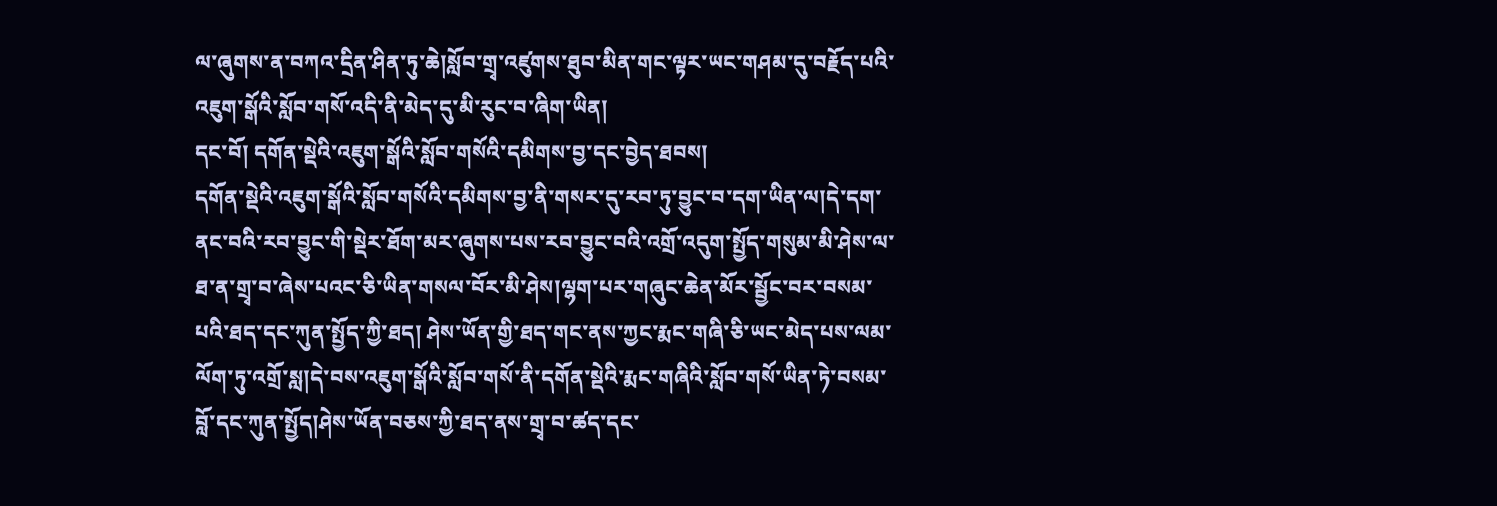ལ་ཞུགས་ན་བཀའ་དྲིན་ཤིན་ཏུ་ཆེ།སློབ་གྲྭ་འཛུགས་ཐུབ་མིན་གང་ལྟར་ཡང་གཤམ་དུ་བརྗོད་པའི་འཇུག་སྒོའི་སློབ་གསོ་འདི་ནི་མེད་དུ་མི་རུང་བ་ཞིག་ཡིན།
དང་བོ། དགོན་སྡེའི་འཇུག་སྒོའི་སློབ་གསོའི་དམིགས་བྱ་དང་བྱེད་ཐབས།
དགོན་སྡེའི་འཇུག་སྒོའི་སློབ་གསོའི་དམིགས་བྱ་ནི་གསར་དུ་རབ་ཏུ་བྱུང་བ་དག་ཡིན་ལ།དེ་དག་ནང་བའི་རབ་བྱུང་གི་སྡེར་ཐོག་མར་ཞུགས་པས་རབ་བྱུང་བའི་འགྲོ་འདུག་སྤྱོད་གསུམ་མི་ཤེས་ལ་ཐ་ན་གྲྭ་བ་ཞེས་པའང་ཅི་ཡིན་གསལ་བོར་མི་ཤེས།ལྷག་པར་གཞུང་ཆེན་མོར་སྦྱོང་བར་བསམ་པའི་ཐད་དང་ཀུན་སྤྱོད་ཀྱི་ཐད། ཤེས་ཡོན་གྱི་ཐད་གང་ནས་ཀྱང་རྨང་གཞི་ཅི་ཡང་མེད་པས་ལམ་ལོག་ཏུ་འགྲོ་སླ།དེ་བས་འཇུག་སྒོའི་སློབ་གསོ་ནི་དགོན་སྡེའི་རྨང་གཞིའི་སློབ་གསོ་ཡིན་ཏེ་བསམ་བློ་དང་ཀུན་སྤྱོད།ཤེས་ཡོན་བཅས་ཀྱི་ཐད་ནས་གྲྭ་བ་ཚད་དང་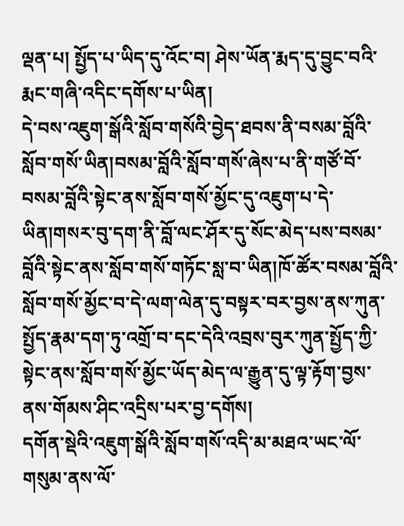ལྡན་པ། སྤྱོད་པ་ཡིད་དུ་འོང་བ། ཤེས་ཡོན་རྨད་དུ་བྱུང་བའི་རྨང་གཞི་འདིང་དགོས་པ་ཡིན།
དེ་བས་འཇུག་སྒོའི་སློབ་གསོའི་བྱེད་ཐབས་ནི་བསམ་བློའི་སློབ་གསོ་ཡིན།བསམ་བློའི་སློབ་གསོ་ཞེས་པ་ནི་གཙོ་བོ་བསམ་བློའི་སྟེང་ནས་སློབ་གསོ་མྱོང་དུ་འཇུག་པ་དེ་ཡིན།གསར་བུ་དག་ནི་བློ་ལང་ཤོར་དུ་སོང་མེད་པས་བསམ་བློའི་སྟེང་ནས་སློབ་གསོ་གཏོང་སླ་བ་ཡིན།ཁོ་ཚོར་བསམ་བློའི་སློབ་གསོ་མྱོང་བ་དེ་ལག་ལེན་དུ་བསྟར་བར་བྱས་ནས་ཀུན་སྤྱོད་རྣམ་དག་ཏུ་འགྲོ་བ་དང་དེའི་འབྲས་བུར་ཀུན་སྤྱོད་ཀྱི་སྟེང་ནས་སློབ་གསོ་མྱོང་ཡོད་མེད་ལ་རྒྱུན་དུ་ལྟ་རྟོག་བྱས་ནས་གོམས་ཤིང་འདྲིས་པར་བྱ་དགོས།
དགོན་སྡེའི་འཇུག་སྒོའི་སློབ་གསོ་འདི་མ་མཐའ་ཡང་ལོ་གསུམ་ནས་ལོ་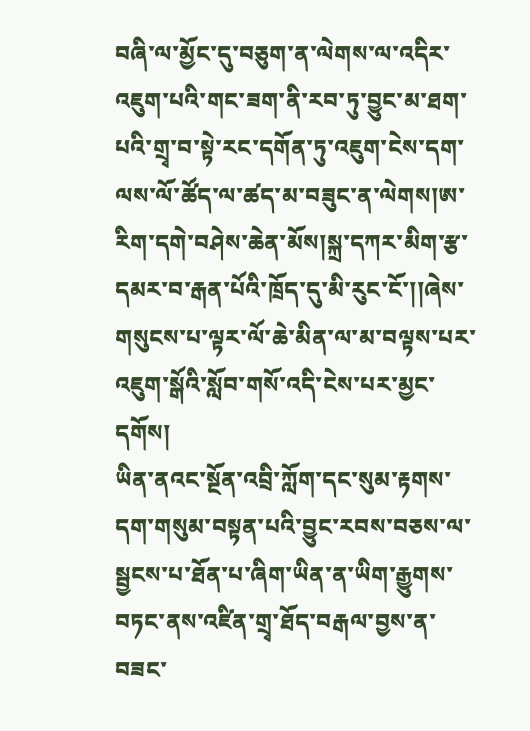བཞི་ལ་མྱོང་དུ་བཅུག་ན་ལེགས་ལ་འདིར་འཇུག་པའི་གང་ཟག་ནི་རབ་ཏུ་བྱུང་མ་ཐག་པའི་གྲྭ་བ་སྟེ་རང་དགོན་ཏུ་འཇུག་ངེས་དག་ལས་ལོ་ཚོད་ལ་ཚད་མ་བཟུང་ན་ལེགས།ཨ་རིག་དགེ་བཤེས་ཆེན་མོས།སྐྲ་དཀར་མིག་རྩ་དམར་བ་རྒན་པོའི་ཁྲོད་དུ་མི་རུང་ངོ་།།ཞེས་གསུངས་པ་ལྟར་ལོ་ཆེ་མིན་ལ་མ་བལྟས་པར་འཇུག་སྒོའི་སློབ་གསོ་འདི་ངེས་པར་མྱང་དགོས།
ཡིན་ནའང་སྔོན་འབྲི་ཀློག་དང་སུམ་རྟགས་དག་གསུམ་བསྟན་པའི་བྱུང་རབས་བཅས་ལ་སྦྱངས་པ་ཐོན་པ་ཞིག་ཡིན་ན་ཡིག་རྒྱུགས་བཏང་ནས་འཛིན་གྲྭ་ཐོད་བརྒལ་བྱས་ན་བཟང་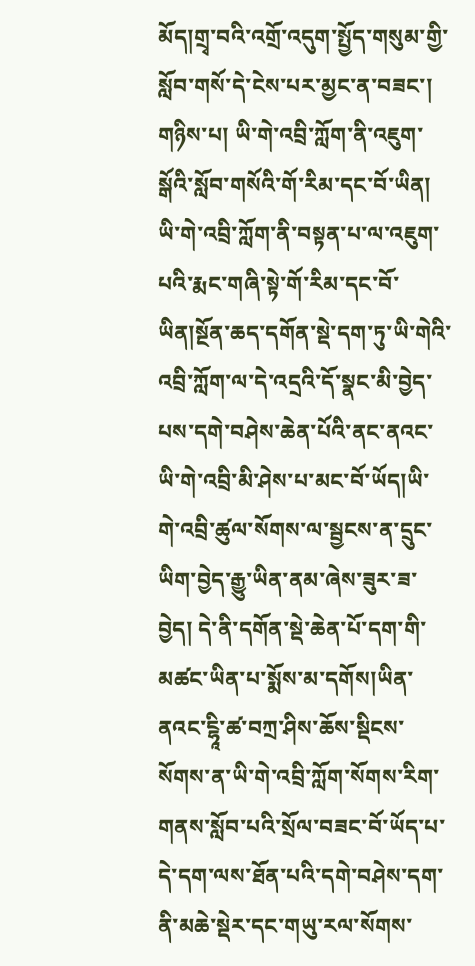མོད།གྲྭ་བའི་འགྲོ་འདུག་སྤྱོད་གསུམ་གྱི་སློབ་གསོ་དེ་ངེས་པར་མྱང་ན་བཟང་།
གཉིས་པ། ཡི་གེ་འབྲི་ཀློག་ནི་འཇུག་སྒོའི་སློབ་གསོའི་གོ་རིམ་དང་བོ་ཡིན།
ཡི་གེ་འབྲི་ཀློག་ནི་བསྟན་པ་ལ་འཇུག་པའི་རྨང་གཞི་སྟེ་གོ་རིམ་དང་བོ་ཡིན།སྔོན་ཆད་དགོན་སྡེ་དག་ཏུ་ཡི་གེའི་འབྲི་ཀློག་ལ་དེ་འདྲའི་དོ་སྣང་མི་བྱེད་པས་དགེ་བཤེས་ཆེན་པོའི་ནང་ནའང་ཡི་གེ་འབྲི་མི་ཤེས་པ་མང་བོ་ཡོད།ཡི་གེ་འབྲི་ཚུལ་སོགས་ལ་སྦྱངས་ན་དྲུང་ཡིག་བྱེད་རྒྱུ་ཡིན་ནམ་ཞེས་ཟུར་ཟ་བྱེད། དེ་ནི་དགོན་སྡེ་ཆེན་པོ་དག་གི་མཚང་ཡིན་པ་སྨོས་མ་དགོས།ཡིན་ནའང་ངྷཱི་ཚ་བཀྲ་ཤིས་ཆོས་སྡིངས་སོགས་ན་ཡི་གེ་འབྲི་ཀློག་སོགས་རིག་གནས་སློབ་པའི་སྲོལ་བཟང་བོ་ཡོད་པ་དེ་དག་ལས་ཐོན་པའི་དགེ་བཤེས་དག་ནི་མཆེ་སྡེར་དང་གཡུ་རལ་སོགས་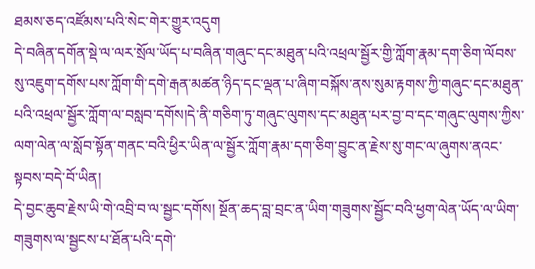ཐམས་ཅད་འཛོམས་པའི་སེང་གེར་གྱུར་འདུག
དེ་བཞིན་དགོན་སྡེ་ལ་ལར་སྲོལ་ཡོད་པ་བཞིན་གཞུང་དང་མཐུན་པའི་འཕྲལ་སྦྱོར་གྱི་ཀློག་རྣམ་དག་ཅིག་ལོབས་སུ་འཇུག་དགོས་པས་ཀློག་གི་དགེ་རྒན་མཚན་ཉིད་དང་ལྡན་པ་ཞིག་བསྐོས་ནས་སུམ་རྟགས་ཀྱི་གཞུང་དང་མཐུན་པའི་འཕྲལ་སྦྱོར་ཀློག་ལ་བསླབ་དགོས།དེ་ནི་གཅིག་ཏུ་གཞུང་ལུགས་དང་མཐུན་པར་བྱ་བ་དང་གཞུང་ལུགས་ཀྱིས་ལག་ལེན་ལ་སློབ་སྟོན་གནང་བའི་ཕྱིར་ཡིན་ལ་སྦྱོར་ཀློག་རྣམ་དག་ཅིག་བྱུང་ན་རྗེས་སུ་གང་ལ་ཞུགས་ནའང་སྟབས་བདེ་བོ་ཡིན།
དེ་བྱང་ཆུབ་རྗེས་ཡི་གེ་འབྲི་བ་ལ་སྦྱང་དགོས། སྔོན་ཆད་བླ་བྲང་ན་ཡིག་གཟུགས་སྦྱོང་བའི་ཕྱག་ལེན་ཡོད་ལ་ཡིག་གཟུགས་ལ་སྦྱངས་པ་ཐོན་པའི་དགེ་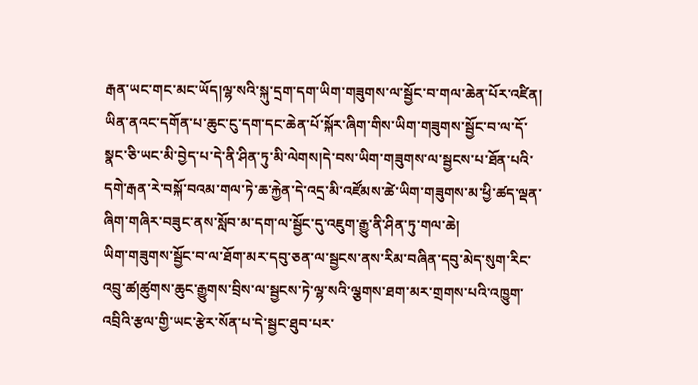རྒན་ཡང་གང་མང་ཡོད།ལྷ་སའི་སྐུ་དྲག་དག་ཡིག་གཟུགས་ལ་སྦྱོང་བ་གལ་ཆེན་པོར་འཛིན། ཡིན་ནའང་དགོན་པ་ཆུང་ངུ་དག་དང་ཆེན་པོ་སྐོར་ཞིག་གིས་ཡིག་གཟུགས་སྦྱོང་བ་ལ་དོ་སྣང་ཅི་ཡང་མི་བྱེད་པ་དེ་ནི་ཤིན་ཏུ་མི་ལེགས།དེ་བས་ཡིག་གཟུགས་ལ་སྦྱངས་པ་ཐོན་པའི་དགེ་རྒན་རེ་བསྐོ་བའམ་གལ་ཏེ་ཆ་རྐྱེན་དེ་འདྲ་མི་འཛོམས་ཚེ་ཡིག་གཟུགས་མ་ཕྱི་ཚད་ལྡན་ཞིག་གཞིར་བཟུང་ནས་སློབ་མ་དག་ལ་སྦྱོང་དུ་འཇུག་རྒྱུ་ནི་ཤིན་ཏུ་གལ་ཆེ།
ཡིག་གཟུགས་སྦྱོང་བ་ལ་ཐོག་མར་དབུ་ཅན་ལ་སྦྱངས་ནས་རིམ་བཞིན་དབུ་མེད་སུག་རིང་འབྲུ་ཚ།ཚུགས་ཆུང་རྒྱུགས་བྲིས་ལ་སྦྱངས་ཏེ་ལྷ་སའི་ལྕགས་ཐག་མར་གྲགས་པའི་འཁྱུག་འབྲིའི་རྩལ་གྱི་ཡང་རྩེར་སོན་པ་དེ་སྦྱང་ཐུབ་པར་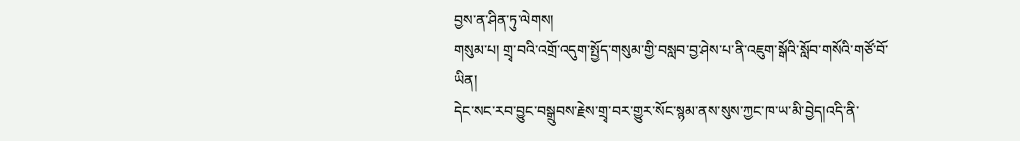བྱས་ན་ཤིན་ཏུ་ལེགས།
གསུམ་པ། གྲྭ་བའི་འགྲོ་འདུག་སྤྱོད་གསུམ་གྱི་བསླབ་བྱ་ཤེས་པ་ནི་འཇུག་སྒོའི་སློབ་གསོའི་གཙོ་བོ་ཡིན།
དེང་སང་རབ་བྱུང་བསྒྲུབས་རྗེས་གྲྭ་བར་གྱུར་སོང་སྙམ་ནས་སུས་ཀྱང་ཁ་ཡ་མི་བྱེད།འདི་ནི་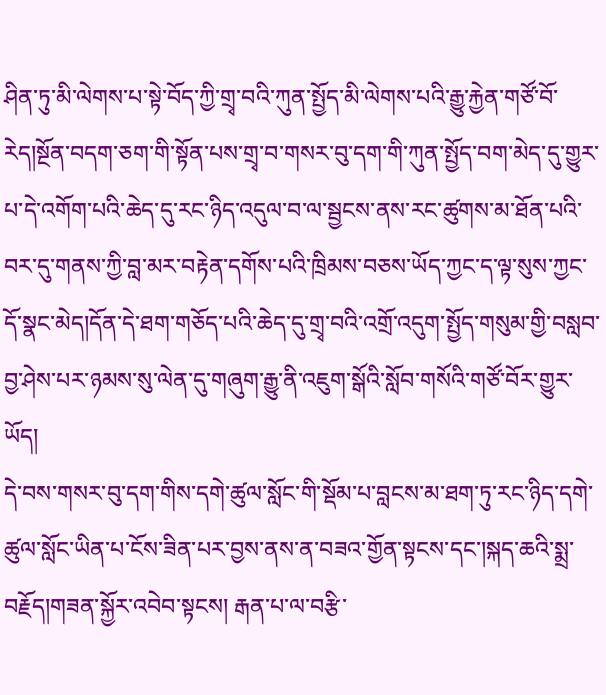ཤིན་ཏུ་མི་ལེགས་པ་སྟེ་བོད་ཀྱི་གྲྭ་བའི་ཀུན་སྤྱོད་མི་ལེགས་པའི་རྒྱུ་རྐྱེན་གཙོ་བོ་རེད།སྔོན་བདག་ཅག་གི་སྟོན་པས་གྲྭ་བ་གསར་བུ་དག་གི་ཀུན་སྤྱོད་བག་མེད་དུ་གྱུར་པ་དེ་འགོག་པའི་ཆེད་དུ་རང་ཉིད་འདུལ་བ་ལ་སྦྱངས་ནས་རང་ཚུགས་མ་ཐོན་པའི་བར་དུ་གནས་ཀྱི་བླ་མར་བརྟེན་དགོས་པའི་ཁྲིམས་བཅས་ཡོད་ཀྱང་ད་ལྟ་སུས་ཀྱང་དོ་སྣང་མེད།དོན་དེ་ཐག་གཅོད་པའི་ཆེད་དུ་གྲྭ་བའི་འགྲོ་འདུག་སྤྱོད་གསུམ་གྱི་བསླབ་བྱ་ཤེས་པར་ཉམས་སུ་ལེན་དུ་གཞུག་རྒྱུ་ནི་འཇུག་སྒོའི་སློབ་གསོའི་གཙོ་བོར་གྱུར་ཡོད།
དེ་བས་གསར་བུ་དག་གིས་དགེ་ཚུལ་སློང་གི་སྡོམ་པ་བླངས་མ་ཐག་ཏུ་རང་ཉིད་དགེ་ཚུལ་སློང་ཡིན་པ་ངོས་ཟིན་པར་བྱས་ནས་ན་བཟའ་གྱོན་སྟངས་དང་།སྐད་ཆའི་སྨྲ་བརྗོད།གཟན་སྐྱོར་འབེབ་སྟངས། རྒན་པ་ལ་བརྩི་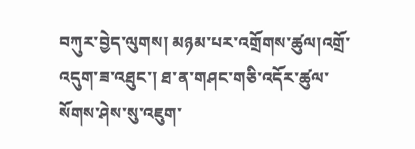བཀུར་བྱེད་ལུགས། མཉམ་པར་འགྲོགས་ཚུལ།འགྲོ་འདུག་ཟ་འཐུང་། ཐ་ན་གཤང་གཅི་འདོར་ཚུལ་སོགས་ཤེས་སུ་འཇུག་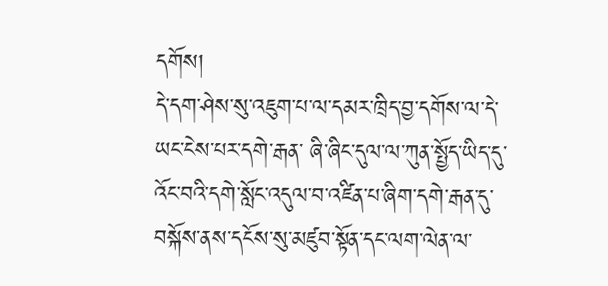དགོས།
དེ་དག་ཤེས་སུ་འཇུག་པ་ལ་དམར་ཁྲིད་བྱ་དགོས་ལ་དེ་ཡང་ངེས་པར་དགེ་རྒན་ ཞི་ཞིང་དུལ་ལ་ཀུན་སྤྱོད་ཡིད་དུ་འོང་བའི་དགེ་སློང་འདུལ་བ་འཛིན་པ་ཞིག་དགེ་རྒན་དུ་བསྐོས་ནས་དངོས་སུ་མཛུབ་སྟོན་དང་ལག་ལེན་ལ་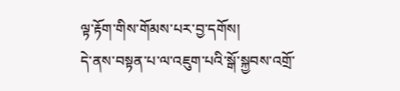ལྟ་རྟོག་གིས་གོམས་པར་བྱ་དགོས།
དེ་ནས་བསྟན་པ་ལ་འཇུག་པའི་སྒོ་སྐྱབས་འགྲོ་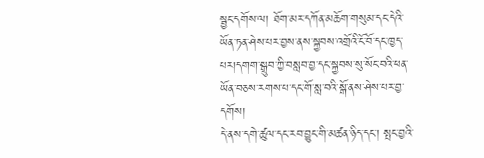སྦྱང་དགོས་ལ། ཐོག་མར་དཀོན་མཆོག་གསུམ་དང་དེའི་ཡོན་ཏན་ཤེས་པར་བྱས་ནས་སྐྱབས་འགྲོའི་ངོ་བོ་དང་ཁྱད་པར།དགག་སྒྲུབ་ཀྱི་བསླབ་བྱ་དང་སྐྱབས་སུ་སོང་བའི་ཕན་ཡོན་བཅས་རགས་པ་དང་གོ་སླ་བའི་སྒོ་ནས་ཤེས་པར་བྱ་དགོས།
དེ་ནས་དགེ་ཚུལ་དང་རབ་བྱུང་གི་མཚན་ཉིད་དང་། སྤང་བྱའི་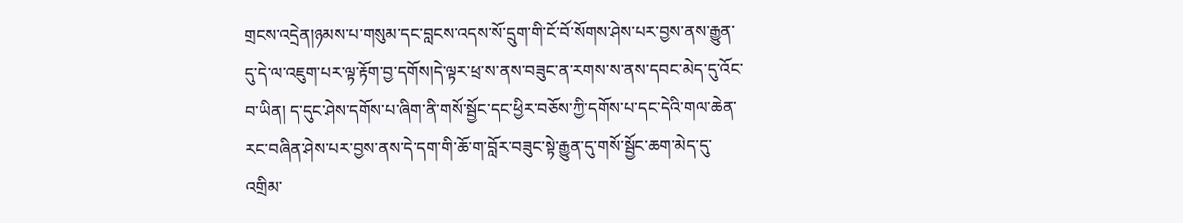གྲངས་འདྲེན།ཉམས་པ་གསུམ་དང་བླངས་འདས་སོ་དྲུག་གི་ངོ་བོ་སོགས་ཤེས་པར་བྱས་ནས་རྒྱུན་དུ་དེ་ལ་འཇུག་པར་ལྟ་རྟོག་བྱ་དགོས།དེ་ལྟར་ཕྲ་ས་ནས་བཟུང་ན་རགས་ས་ནས་དབང་མེད་དུ་འོང་བ་ཡིན། ད་དུང་ཤེས་དགོས་པ་ཞིག་ནི་གསོ་སྦྱོང་དང་ཕྱིར་བཅོས་ཀྱི་དགོས་པ་དང་དེའི་གལ་ཆེན་རང་བཞིན་ཤེས་པར་བྱས་ནས་དེ་དག་གི་ཆོ་ག་བློར་བཟུང་སྟེ་རྒྱུན་དུ་གསོ་སྦྱོང་ཆག་མེད་དུ་འགྲིམ་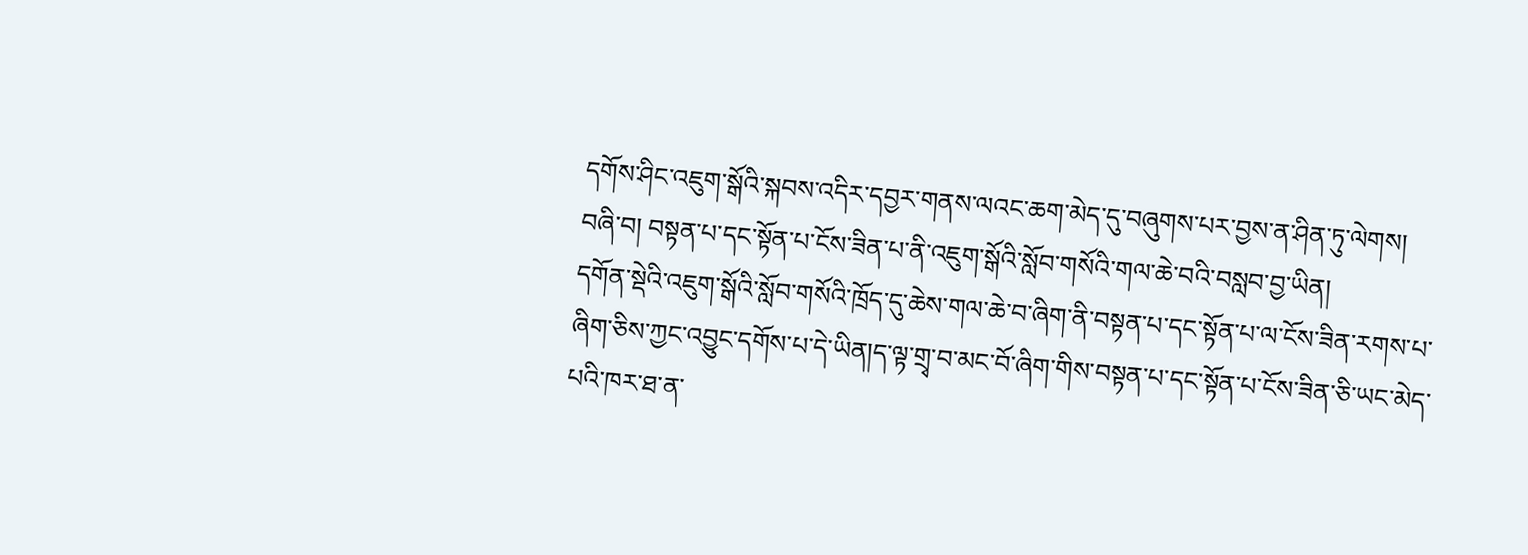དགོས་ཤིང་འཇུག་སྒོའི་སྐབས་འདིར་དབྱར་གནས་ལའང་ཆག་མེད་དུ་བཞུགས་པར་བྱས་ན་ཤིན་ཏུ་ལེགས།
བཞི་བ། བསྟན་པ་དང་སྟོན་པ་ངོས་ཟིན་པ་ནི་འཇུག་སྒོའི་སློབ་གསོའི་གལ་ཆེ་བའི་བསླབ་བྱ་ཡིན།
དགོན་སྡེའི་འཇུག་སྒོའི་སློབ་གསོའི་ཁྲོད་དུ་ཆེས་གལ་ཆེ་བ་ཞིག་ནི་བསྟན་པ་དང་སྟོན་པ་ལ་ངོས་ཟིན་རགས་པ་ཞིག་ཅིས་ཀྱང་འབྱུང་དགོས་པ་དེ་ཡིན།ད་ལྟ་གྲྭ་བ་མང་བོ་ཞིག་གིས་བསྟན་པ་དང་སྟོན་པ་ངོས་ཟིན་ཅི་ཡང་མེད་པའི་ཁར་ཐ་ན་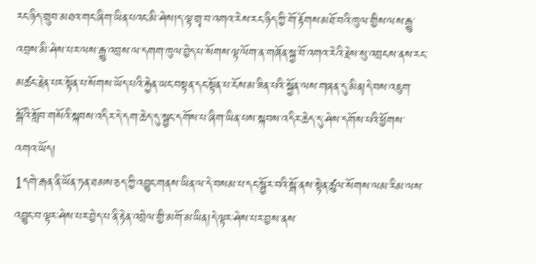རང་ཉིད་གྲུབ་མཐའ་གང་ཞིག་ཡིན་པའང་མི་ཤེས།ད་ལྟ་གྲྭ་བ་འགའ་རེས་རང་ཉིད་ཀྱི་གོ་རྟོགས་མཐོ་བའི་ཁུལ་གྱིས་ལས་རྒྱུ་འབྲས་མི་ཤེས་པར་ལས་རྒྱུ་འབྲས་ལ་དགག་ཁུལ་བྱེད་པ་སོགས་ལྟ་ལོག་ན་གཞོན་སྐྱ་བོ་འགའ་རེའི་རྗེས་སུ་འབྲངས་ནས་རང་མཚང་རྗེན་པར་སྟོན་པ་སོགས་ཡོད་པའི་རྐྱེན་ཡང་བསྟན་དང་སྟོན་པ་ངོས་མ་ཟིན་པའི་སྐྱོན་ལས་གཞན་དུ་མིན།དེ་བས་འཇུག་སྒོའི་སློབ་གསོའི་སྐབས་འདིར་དེ་དག་ཆེད་དུ་སྦྱང་དགོས་པ་ཞིག་ཡིན་པས་སྐབས་འདིར་ཆེད་དུ་ཤེས་དགོས་པའི་ཕྱོགས་འགའ་ཡོད།
1དགེ་རྒན་ནི་ཡོན་ཏན་ཐམས་ཅད་ཀྱི་འབྱུང་གནས་ཡིན་ལ་དེ་བསམ་པ་དང་སྦྱོར་བའི་སྒོ་ནས་སྟེན་ཚུལ་སོགས་ལམ་རིམ་ལས་འབྱུང་བ་ལྟར་ཤེས་པར་བྱེད་པ་ནི་རྟེན་འབྲེལ་གྱི་མགོ་མ་ཡིན།དེ་ལྟར་ཤེས་པར་བྱས་ནས་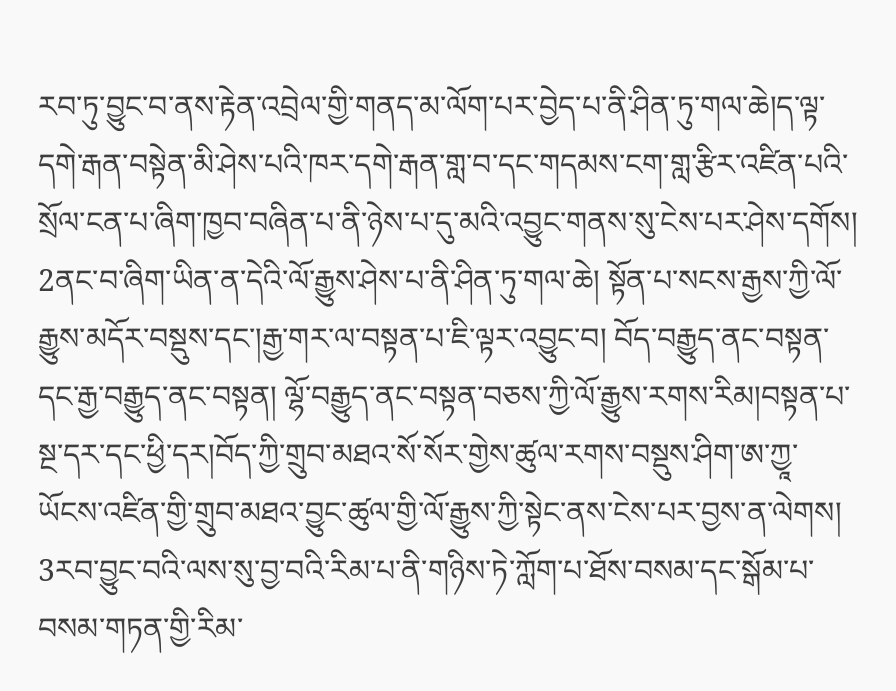རབ་ཏུ་བྱུང་བ་ནས་རྟེན་འབྲེལ་གྱི་གནད་མ་ལོག་པར་བྱེད་པ་ནི་ཤིན་ཏུ་གལ་ཆེ།ད་ལྟ་དགེ་རྒན་བསྟེན་མི་ཤེས་པའི་ཁར་དགེ་རྒན་གླ་བ་དང་གདམས་ངག་གླ་རྩིར་འཛིན་པའི་སྲོལ་ངན་པ་ཞིག་ཁྱབ་བཞིན་པ་ནི་ཉེས་པ་དུ་མའི་འབྱུང་གནས་སུ་ངེས་པར་ཤེས་དགོས།
2ནང་བ་ཞིག་ཡིན་ན་དེའི་ལོ་རྒྱུས་ཤེས་པ་ནི་ཤིན་ཏུ་གལ་ཆེ། སྟོན་པ་སངས་རྒྱས་ཀྱི་ལོ་རྒྱུས་མདོར་བསྡུས་དང་།རྒྱ་གར་ལ་བསྟན་པ་ཇི་ལྟར་འབྱུང་བ། བོད་བརྒྱུད་ནང་བསྟན་དང་རྒྱ་བརྒྱུད་ནང་བསྟན། ལྷོ་བརྒྱུད་ནང་བསྟན་བཅས་ཀྱི་ལོ་རྒྱུས་རགས་རིམ།བསྟན་པ་སྔ་དར་དང་ཕྱི་དར།བོད་ཀྱི་གྲུབ་མཐའ་སོ་སོར་གྱེས་ཚུལ་རགས་བསྡུས་ཤིག་ཨ་ཀྱཱ་ཡོངས་འཛིན་གྱི་གྲུབ་མཐའ་བྱུང་ཚུལ་གྱི་ལོ་རྒྱུས་ཀྱི་སྟེང་ནས་ངེས་པར་བྱས་ན་ལེགས།
3རབ་བྱུང་བའི་ལས་སུ་བྱ་བའི་རིམ་པ་ནི་གཉིས་ཏེ་ཀློག་པ་ཐོས་བསམ་དང་སྒོམ་པ་བསམ་གཏན་གྱི་རིམ་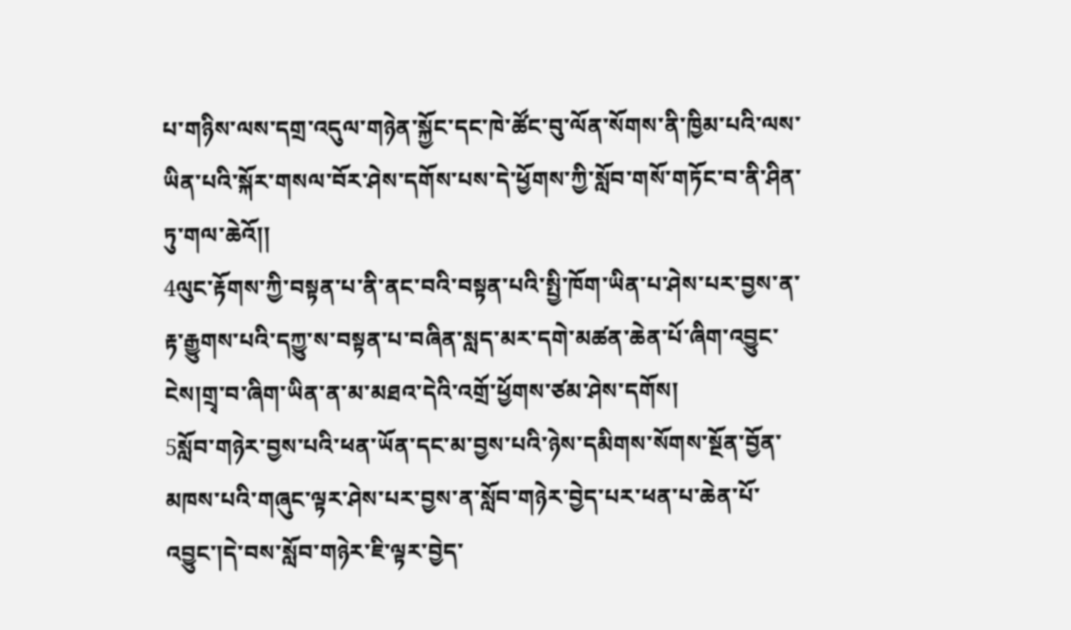པ་གཉིས་ལས་དགྲ་འདུལ་གཉེན་སྐྱོང་དང་ཁེ་ཚོང་བུ་ལོན་སོགས་ནི་ཁྱིམ་པའི་ལས་ཡིན་པའི་སྐོར་གསལ་བོར་ཤེས་དགོས་པས་དེ་ཕྱོགས་ཀྱི་སློབ་གསོ་གཏོང་བ་ནི་ཤིན་ཏུ་གལ་ཆེའོ།།
4ལུང་རྟོགས་ཀྱི་བསྟན་པ་ནི་ནང་བའི་བསྟན་པའི་སྤྱི་ཁོག་ཡིན་པ་ཤེས་པར་བྱས་ན་རྟ་རྒྱུགས་པའི་དཀྱུ་ས་བསྟན་པ་བཞིན་སླད་མར་དགེ་མཚན་ཆེན་པོ་ཞིག་འབྱུང་ངེས།གྲྭ་བ་ཞིག་ཡིན་ན་མ་མཐའ་དེའི་འགྲོ་ཕྱོགས་ཙམ་ཤེས་དགོས།
5སློབ་གཉེར་བྱས་པའི་ཕན་ཡོན་དང་མ་བྱས་པའི་ཉེས་དམིགས་སོགས་སྔོན་བྱོན་མཁས་པའི་གཞུང་ལྟར་ཤེས་པར་བྱས་ན་སློབ་གཉེར་བྱེད་པར་ཕན་པ་ཆེན་པོ་འབྱུང་།དེ་བས་སློབ་གཉེར་ཇི་ལྟར་བྱེད་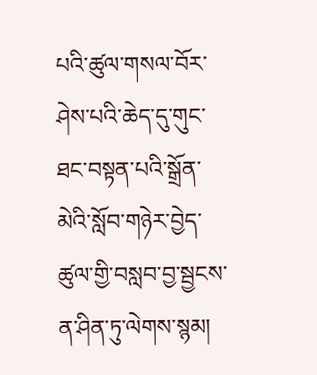པའི་ཚུལ་གསལ་བོར་ཤེས་པའི་ཆེད་དུ་གུང་ཐང་བསྟན་པའི་སྒྲོན་མེའི་སློབ་གཉེར་བྱེད་ཚུལ་གྱི་བསླབ་བྱ་སྦྱངས་ན་ཤིན་ཏུ་ལེགས་སྙམ།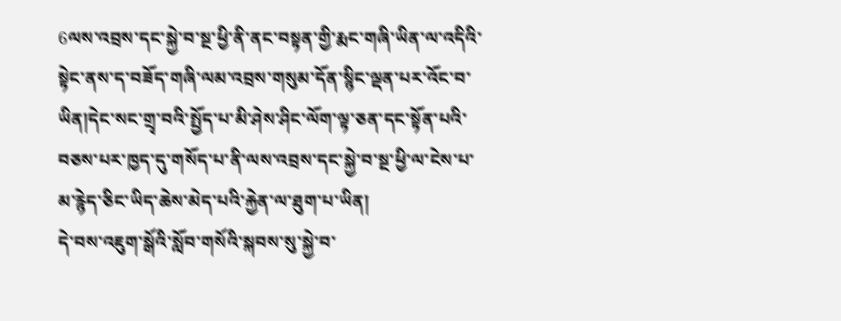6ལས་འབྲས་དང་སྐྱེ་བ་སྔ་ཕྱི་ནི་ནང་བསྟན་གྱི་རྨང་གཞི་ཡིན་ལ་འདིའི་སྟེང་ནས་ད་བཟོད་གཞི་ལམ་འབྲས་གསུམ་དོན་སྙིང་ལྡན་པར་འོང་བ་ཡིན།དེང་སང་གྲྭ་བའི་སྤྱོད་པ་མི་ཤེས་ཤིང་ལོག་ལྟ་ཅན་དང་སྟོན་པའི་བཅས་པར་ཁྱད་དུ་གསོད་པ་ནི་ལས་འབྲས་དང་སྐྱེ་བ་སྔ་ཕྱི་ལ་ངེས་པ་མ་རྙེད་ཅིང་ཡིད་ཆེས་མེད་པའི་རྐྱེན་ལ་ཐུག་པ་ཡིན།
དེ་བས་འཇུག་སྒོའི་སློབ་གསོའི་སྐབས་སུ་སྐྱེ་བ་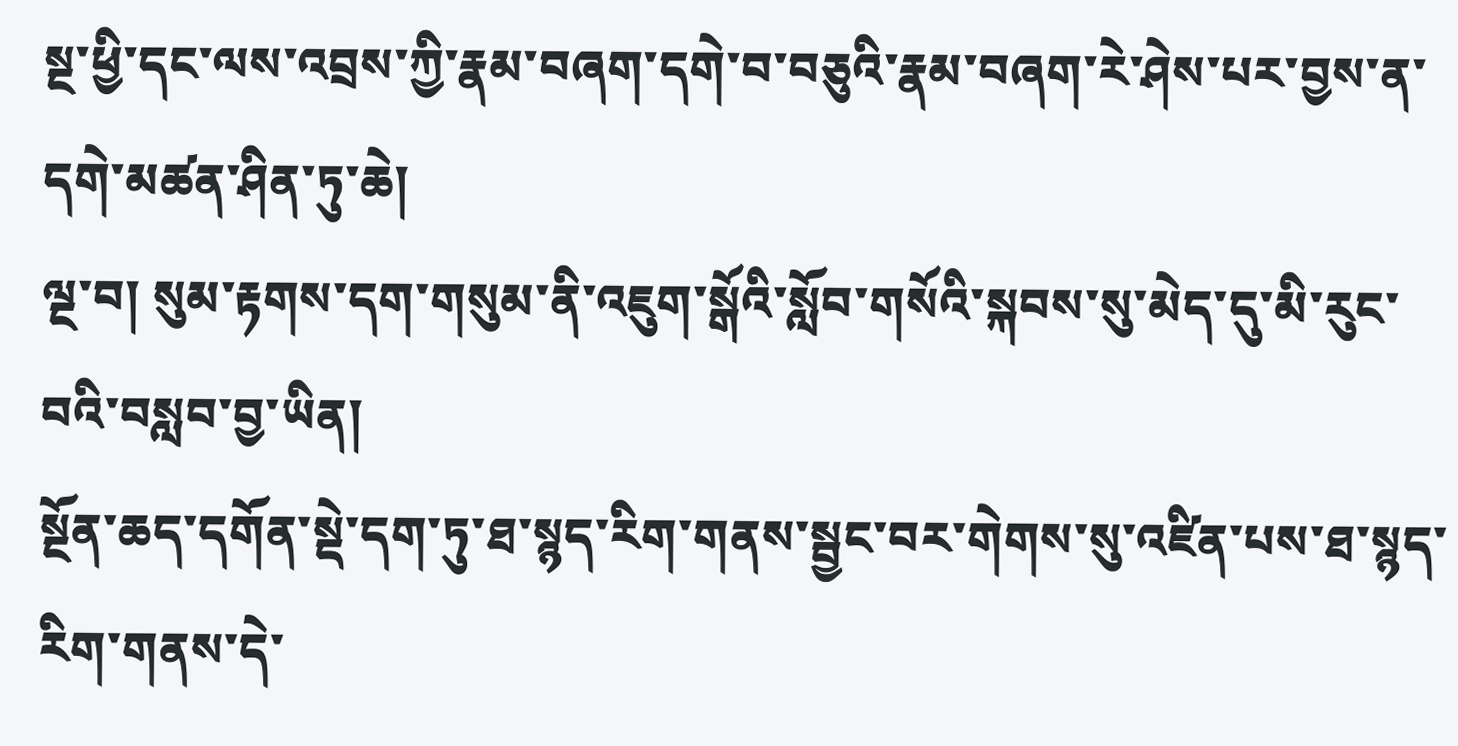སྔ་ཕྱི་དང་ལས་འབྲས་ཀྱི་རྣམ་བཞག་དགེ་བ་བཅུའི་རྣམ་བཞག་རེ་ཤེས་པར་བྱས་ན་དགེ་མཚན་ཤིན་ཏུ་ཆེ།
ལྔ་བ། སུམ་རྟགས་དག་གསུམ་ནི་འཇུག་སྒོའི་སློབ་གསོའི་སྐབས་སུ་མེད་དུ་མི་རུང་བའི་བསླབ་བྱ་ཡིན།
སྔོན་ཆད་དགོན་སྡེ་དག་ཏུ་ཐ་སྙད་རིག་གནས་སྦྱང་བར་གེགས་སུ་འཛིན་པས་ཐ་སྙད་རིག་གནས་དེ་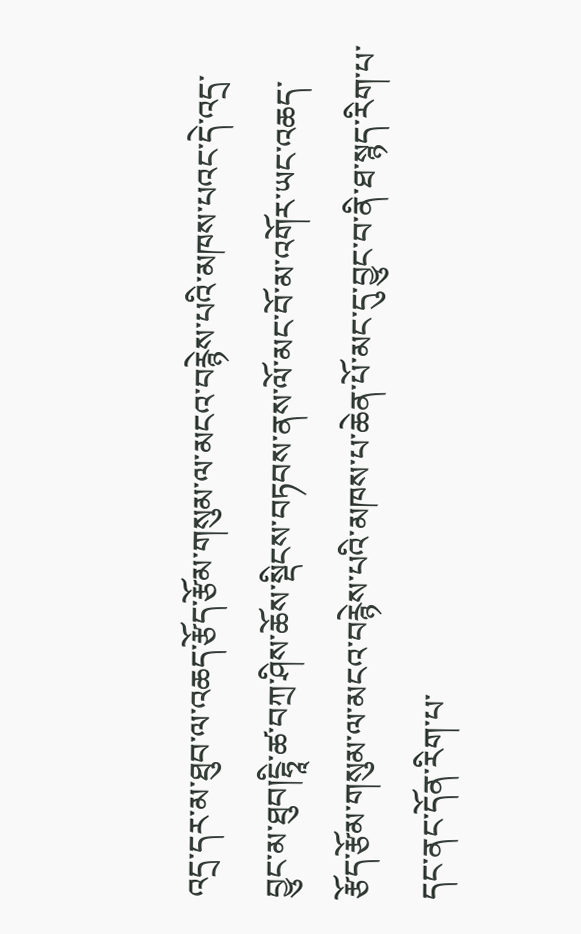འདྲ་དར་མ་ཐུབ་ལ་འཆད་རྩོད་རྩོམ་གསུམ་ལ་མངའ་བརྙེས་པའི་མཁས་པའང་དེ་འདྲ་བྱུང་མ་ཐུབ།ངྷཱི་ཚ་བཀྲ་ཤིས་ཆོས་སྡིངས་བཏབས་ནས་ལོ་མང་བོ་མ་འགོར་ཡང་འཆད་རྩོད་རྩོམ་གསུམ་ལ་མངའ་བརྙེས་པའི་མཁས་པ་ཆེན་པོ་མང་དུ་བྱུང་བ་ནི་ཐ་སྙད་རིག་པ་དང་ནང་དོན་རིག་པ་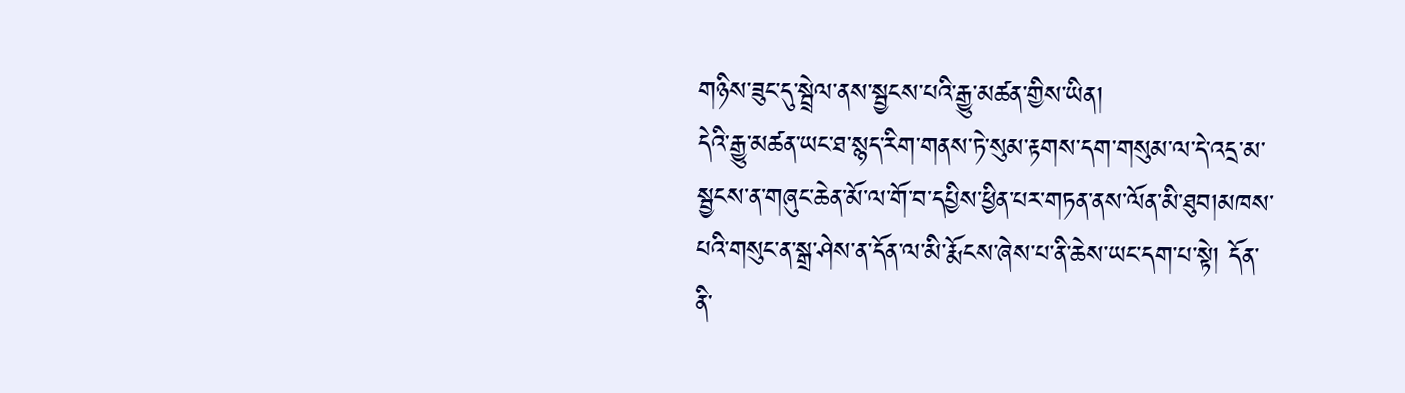གཉིས་ཟུང་དུ་སྦྲེལ་ནས་སྦྱངས་པའི་རྒྱུ་མཚན་གྱིས་ཡིན།
དེའི་རྒྱུ་མཚན་ཡང་ཐ་སྙད་རིག་གནས་ཏེ་སུམ་རྟགས་དག་གསུམ་ལ་དེ་འདྲ་མ་སྦྱངས་ན་གཞུང་ཆེན་མོ་ལ་གོ་བ་དཔྱིས་ཕྱིན་པར་གཏན་ནས་ལོན་མི་ཐུབ།མཁས་པའི་གསུང་ན་སྒྲ་ཤེས་ན་དོན་ལ་མི་རྨོངས་ཞེས་པ་ནི་ཆེས་ཡང་དག་པ་སྟེ། དོན་ནི་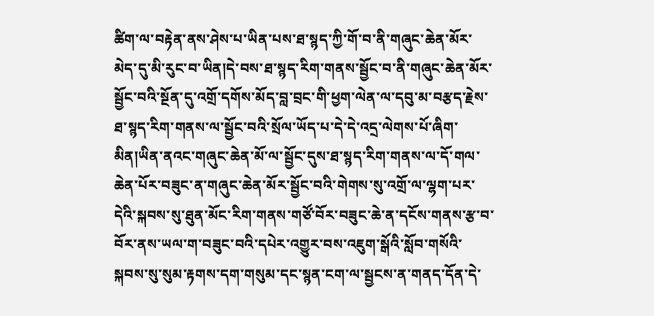ཚིག་ལ་བརྟེན་ནས་ཤེས་པ་ཡིན་པས་ཐ་སྙད་ཀྱི་གོ་བ་ནི་གཞུང་ཆེན་མོར་མེད་དུ་མི་རུང་བ་ཡིན།དེ་བས་ཐ་སྙད་རིག་གནས་སྦྱོང་བ་ནི་གཞུང་ཆེན་མོར་སྦྱོང་བའི་སྔོན་དུ་འགྲོ་དགོས་མོད་བླ་བྲང་གི་ཕྱག་ལེན་ལ་དབུ་མ་བརྩད་རྗེས་ཐ་སྙད་རིག་གནས་ལ་སྦྱོང་བའི་སྲོལ་ཡོད་པ་དེ་དེ་འདྲ་ལེགས་པོ་ཞིག་མིན།ཡིན་ནའང་གཞུང་ཆེན་མོ་ལ་སྦྱོང་དུས་ཐ་སྙད་རིག་གནས་ལ་དོ་གལ་ཆེན་པོར་བཟུང་ན་གཞུང་ཆེན་མོར་སྦྱོང་བའི་གེགས་སུ་འགྲོ་ལ་ལྷག་པར་དེའི་སྐབས་སུ་ཐུན་མོང་རིག་གནས་གཙོ་བོར་བཟུང་ཆེ་ན་དངོས་གནས་རྩ་བ་བོར་ནས་ཡལ་ག་བཟུང་བའི་དཔེར་འགྱུར་བས་འཇུག་སྒོའི་སློབ་གསོའི་སྐབས་སུ་སུམ་རྟགས་དག་གསུམ་དང་སྙན་ངག་ལ་སྦྱངས་ན་གནད་དོན་དེ་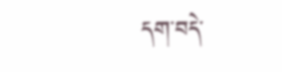དག་བདེ་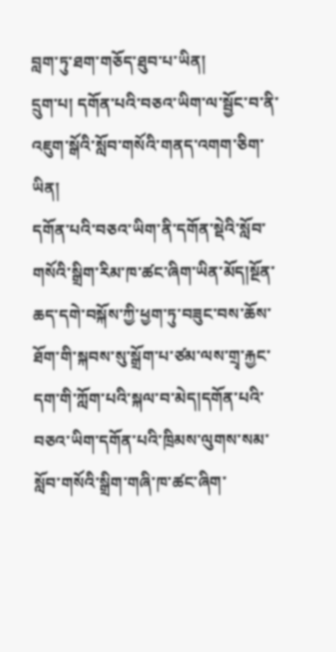བླག་ཏུ་ཐག་གཅོད་ཐུབ་པ་ཡིན།
དྲུག་པ། དགོན་པའི་བཅའ་ཡིག་ལ་སྦྱོང་བ་ནི་འཇུག་སྒོའི་སློབ་གསོའི་གནད་འགག་ཅིག་ཡིན།
དགོན་པའི་བཅའ་ཡིག་ནི་དགོན་སྡེའི་སློབ་གསོའི་སྒྲིག་རིམ་ཁ་ཚང་ཞིག་ཡིན་མོད།སྔོན་ཆད་དགེ་བསྐོས་ཀྱི་ཕྱག་ཏུ་བཟུང་བས་ཆོས་ཐོག་གི་སྐབས་སུ་སྒྲོག་པ་ཙམ་ལས་གྲྭ་རྐྱང་དག་གི་ཀློག་པའི་སྐལ་བ་མེད།དགོན་པའི་བཅའ་ཡིག་དགོན་པའི་ཁྲིམས་ལུགས་སམ་སློབ་གསོའི་སྒྲིག་གཞི་ཁ་ཚང་ཞིག་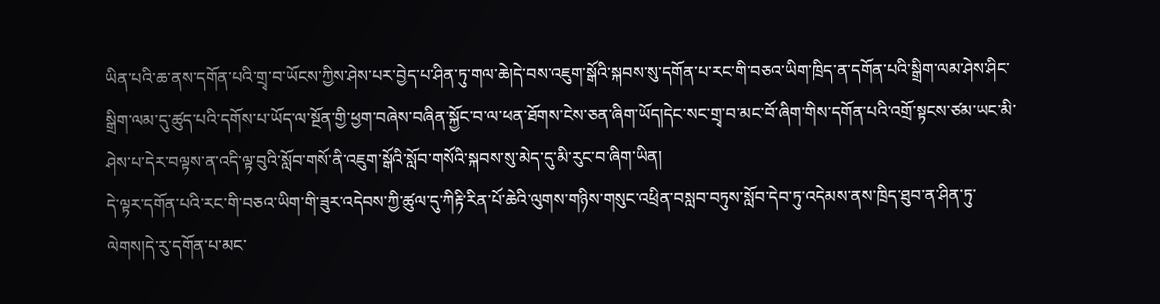ཡིན་པའི་ཆ་ནས་དགོན་པའི་གྲྭ་བ་ཡོངས་ཀྱིས་ཤེས་པར་བྱེད་པ་ཤིན་ཏུ་གལ་ཆེ།དེ་བས་འཇུག་སྒོའི་སྐབས་སུ་དགོན་པ་རང་གི་བཅའ་ཡིག་ཁྲིད་ན་དགོན་པའི་སྒྲིག་ལམ་ཤེས་ཤིང་སྒྲིག་ལམ་དུ་ཚུད་པའི་དགོས་པ་ཡོད་ལ་སྔོན་གྱི་ཕྱག་བཞེས་བཞིན་སྐྱོང་བ་ལ་ཕན་ཐོགས་ངེས་ཅན་ཞིག་ཡོད།དེང་སང་གྲྭ་བ་མང་བོ་ཞིག་གིས་དགོན་པའི་འགྲོ་སྟངས་ཙམ་ཡང་མི་ཤེས་པ་དེར་བལྟས་ན་འདི་ལྟ་བུའི་སློབ་གསོ་ནི་འཇུག་སྒོའི་སློབ་གསོའི་སྐབས་སུ་མེད་དུ་མི་རུང་བ་ཞིག་ཡིན།
དེ་ལྟར་དགོན་པའི་རང་གི་བཅའ་ཡིག་གི་ཟུར་འདེབས་ཀྱི་ཚུལ་དུ་ཀིརྟི་རིན་པོ་ཆེའི་ལུགས་གཉིས་གསུང་འཕྲིན་བསླབ་བཏུས་སློབ་དེབ་ཏུ་འདེམས་ནས་ཁྲིད་ཐུབ་ན་ཤིན་ཏུ་ལེགས།དེ་རུ་དགོན་པ་མང་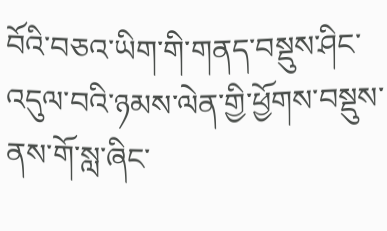བོའི་བཅའ་ཡིག་གི་གནད་བསྡུས་ཤིང་འདུལ་བའི་ཉམས་ལེན་གྱི་ཕྱོགས་བསྡུས་ནས་གོ་སླ་ཞིང་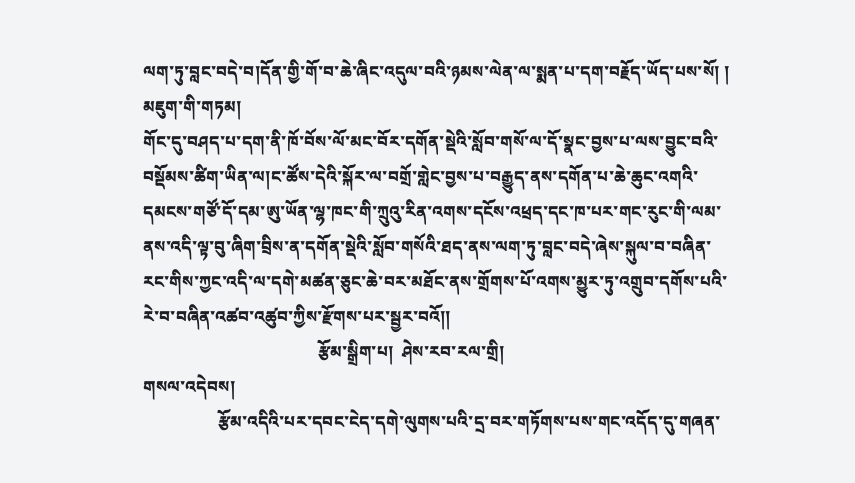ལག་ཏུ་བླང་བདེ་བ།དོན་གྱི་གོ་བ་ཆེ་ཞིང་འདུལ་བའི་ཉམས་ལེན་ལ་སྨན་པ་དག་བརྗོད་ཡོད་པས་སོ། །
མཇུག་གི་གཏམ།
གོང་དུ་བཤད་པ་དག་ནི་ཁོ་བོས་ལོ་མང་བོར་དགོན་སྡེའི་སློབ་གསོ་ལ་དོ་སྣང་བྱས་པ་ལས་བྱུང་བའི་བསྡོམས་ཚིག་ཡིན་ལ།ང་ཚོས་དེའི་སྐོར་ལ་བགྲོ་གླེང་བྱས་པ་བརྒྱུད་ནས་དགོན་པ་ཆེ་ཆུང་འགའི་དམངས་གཙོ་དོ་དམ་ཨུ་ཡོན་ལྷ་ཁང་གི་ཀྲུའུ་རིན་འགས་དངོས་འཕྲད་དང་ཁ་པར་གང་རུང་གི་ལམ་ནས་འདི་ལྟ་བུ་ཞིག་བྲིས་ན་དགོན་སྡེའི་སློབ་གསོའི་ཐད་ནས་ལག་ཏུ་བླང་བདེ་ཞེས་སྐུལ་བ་བཞིན་རང་གིས་ཀྱང་འདི་ལ་དགེ་མཚན་ཅུང་ཆེ་བར་མཐོང་ནས་གྲོགས་པོ་འགས་མྱུར་ཏུ་འགྲུབ་དགོས་པའི་རེ་བ་བཞིན་འཚབ་འཚུབ་ཀྱིས་རྫོགས་པར་སྦྱར་བའོ།།
                                          རྩོམ་སྒྲིག་པ།  ཤེས་རབ་རལ་གྲི།
གསལ་འདེབས།
                  རྩོམ་འདིའི་པར་དབང་ངེད་དགེ་ལུགས་པའི་དྲ་བར་གཏོགས་པས་གང་འདོད་དུ་གཞན་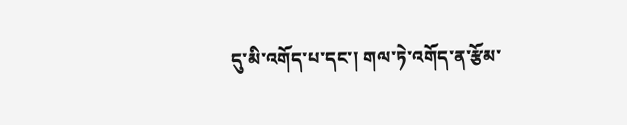དུ་མི་འགོད་པ་དང་། གལ་ཏེ་འགོད་ན་རྩོམ་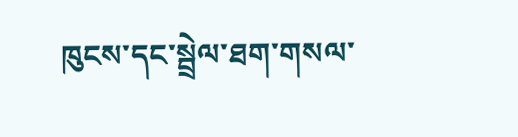ཁུངས་དང་སྦྲེལ་ཐག་གསལ་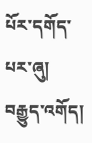པོར་དགོད་པར་ཞུ།
བརྒྱུད་འགོད།